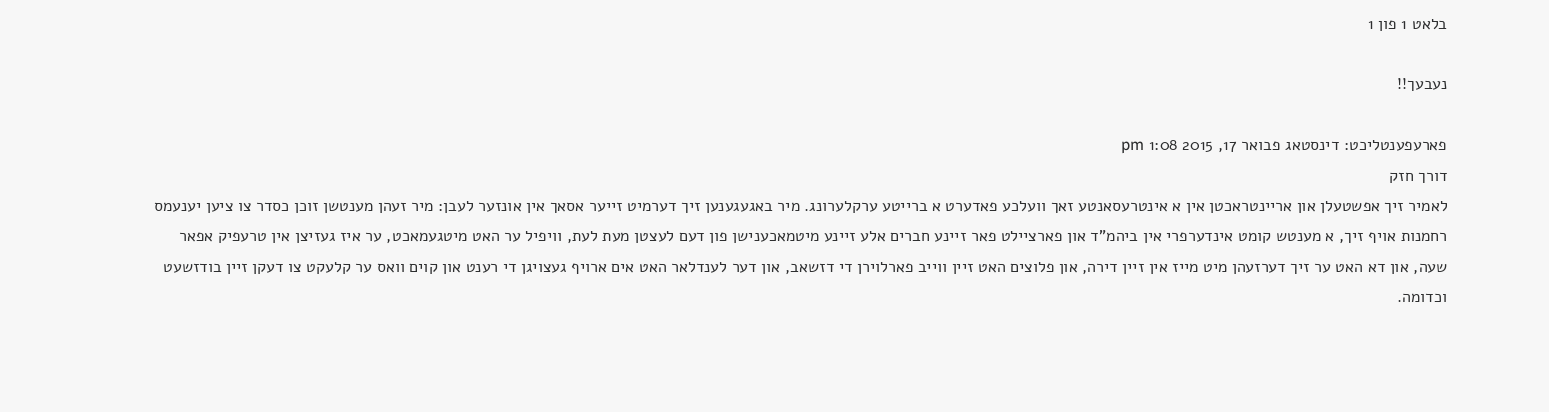בלאט 1 פון 1

נעבעך!!

פארעפענטליכט: דינסטאג פבואר 17, 2015 1:08 pm
דורך חזק
לאמיר זיך אפשטעלן און אריינטראכטן אין א אינטרעסאנטע זאך וועלכע פאדערט א ברייטע ערקלערונג. מיר באגעגענען זיך דערמיט זייער אסאך אין אונזער לעבן: מיר זעהן מענטשן זוכן כסדר צו ציען יענעמס רחמנות אויף זיך, א מענטש קומט אינדערפרי אין ביהמ"ד און פארציילט פאר זיינע חברים אלע זיינע מיטמאכענישן פון דעם לעצטן מעת לעת, וויפיל ער האט מיטגעמאכט, ער איז געזיצן אין טרעפיק אפאר שעה, און דא האט ער זיך דערזעהן מיט מייז אין זיין דירה, און פלוצים האט זיין ווייב פארלוירן די דזשאב, און דער לענדלאר האט אים ארויף געצויגן די רענט און קוים וואס ער קלעקט צו דעקן זיין בודזשעט וכדומה.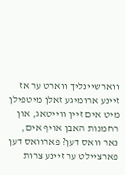ווארשיינליך ווארט ער אז זיינע ארומיגע זאלן מיטפילן מיט אים זיין ווייטאג, און רחמנות האבן אויף אים, נאר וואס דען? פארוואס דען פארציילט ער זיינע צרות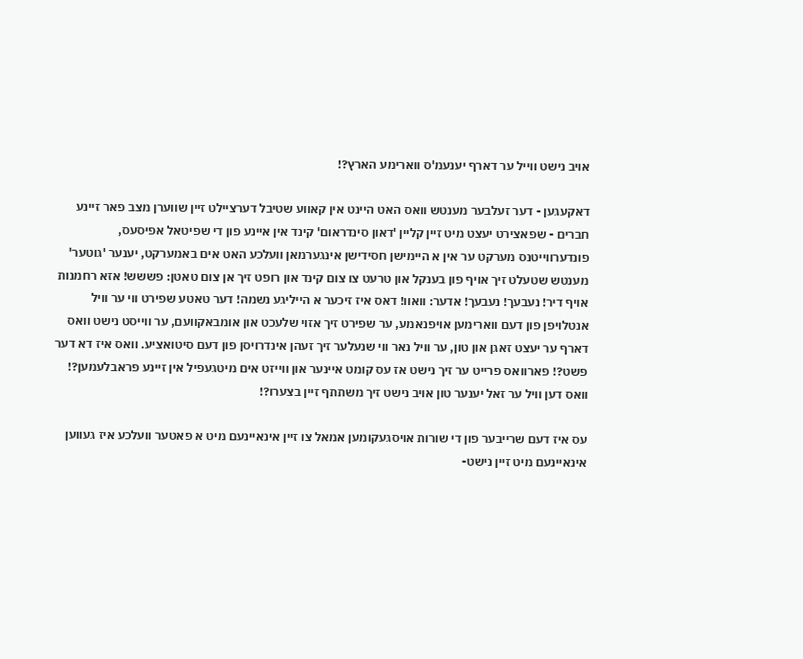אויב נישט ווייל ער דארף יענעמ'ס ווארימע הארץ?!

דאקעגען - דער זעלבער מענטש וואס האט היינט אין קאווע שטיבל דערציילט זיין שווערן מצב פאר זיינע חברים - שפאצירט יעצט מיט זיין קליין 'דאון סינדראום' קינד אין איינע פון די שפיטאל אפיסעס, פונדערווייטנס מערקט ער אין א היימישן חסידישן אינגערמאן וועלכע האט אים באמערקט, יענער 'גוטער' מענטש שטעלט זיך אויף פון בענקל און טרעט צו צום קינד און רופט זיך אן צום טאטן: פששש! אזא רחמנות אויף דיר! נעבעך! נעבעך! אדער: וואוו! דאס איז זיכער א הייליגע נשמה! דער טאטע שפירט ווי ער וויל אנטלויפן פון דעם ווארימען אויפנאמע, ער שפירט זיך אזוי שלעכט און אומבאקוועם, ער ווייסט נישט וואס דארף ער יעצט זאגן און טון, ער וויל נאר ווי שנעלער זיך זעהן אינדרויסן פון דעם סיטואציע. וואס איז דא דער פשט?! פארוואס פרייט ער זיך נישט אז עס קומט איינער און ווייזט אים מיטגעפיל אין זיינע פראבלעמען?! וואס דען וויל ער זאל יענער טון אויב נישט זיך משתתף זיין בצערו?!

עס איז דעם שרייבער פון די שורות אויסגעקומען אמאל צו זיין אינאיינעם מיט א פאטער וועלכע איז געווען אינאיינעם מיט זיין נישט-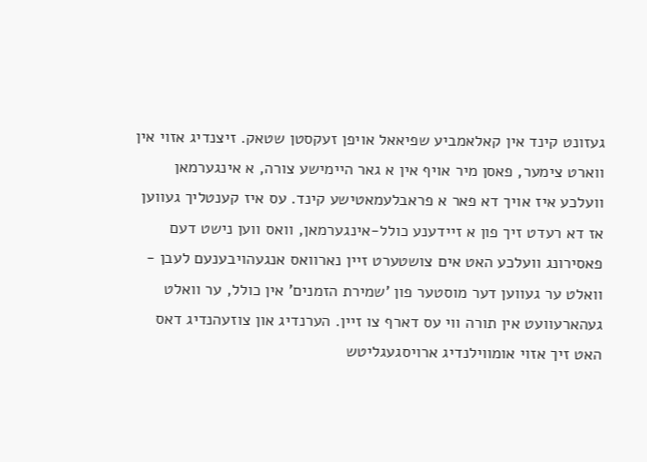געזונט קינד אין קאלאמביע שפיאאל אויפן זעקסטן שטאק. זיצנדיג אזוי אין ווארט צימער, פאסן מיר אויף אין א גאר היימישע צורה, א אינגערמאן וועלכע איז אויך דא פאר א פראבלעמאטישע קינד. עס איז קענטליך געווען אז דא רעדט זיך פון א זיידענע כולל-אינגערמאן, וואס ווען נישט דעם פאסירונג וועלכע האט אים צושטערט זיין נארוואס אנגעהויבענעם לעבן - וואלט ער געווען דער מוסטער פון 'שמירת הזמנים' אין כולל, ער וואלט געהארעוועט אין תורה ווי עס דארף צו זיין. הערנדיג און צוזעהנדיג דאס האט זיך אזוי אומווילנדיג ארויסגעגליטש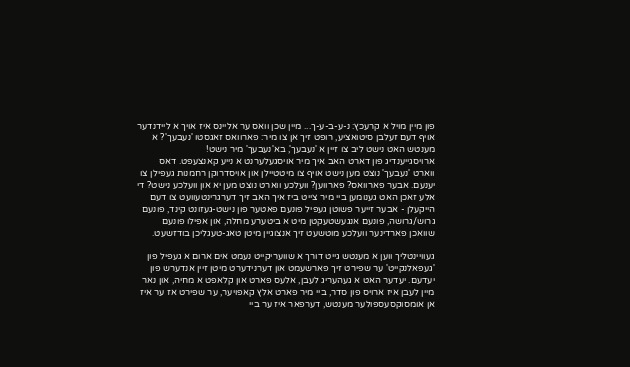פון מיין מויל א קרעכץ: נ-ע-ב-ע-ך... מיין שכן וואס ער אליינס איז אויך א ליידנדער אויף דעם זעלבן סיטואציע, רופט זיך אן צו מיר: פארוואס זאגסטו 'נעבעך'? א מענטש האט נישט ליב צו זיין א 'נעבעך', בא'נעבעך' מיר נישט!
ארויסגייענדיג פון דארט האב איך מיר אויסגעלערנט א נייע קאנצעפט. דאס ווארט 'נעבעך' נוצט מען נישט אויף צו מיטטיילן און אויסדרוקן רחמנות געפילן צו יענעם. אבער פארוואס? פארווען? וועלכע ווארט נוצט מען יא און וועלכע נישט? די אלע זאכן האט גענומען ביי מיר צייט ביז איך האב זיך דערגרינטעוועט צו דעם הייקעלן - אבער זייער פשוטן געפיל פונעם פאטער פון נישט-געזונט קינד, פונעם גרוש/גרושה, פונעם אנגעשטעקטן מיט א ביטערע מחלה, און אפילו פונעם שוואכן פארדינער וועלכע מוטשעט זיך אנצוגיין מיטן טאג-טעגליכן בודזשעט.

געוויינטליך ווען א מענטש גייט דורך א שוועריקייט נעמט אים ארום א געפיל פון 'געפאלנקייט' ער שפירט זיך פארשעמט און דערנידערט מיטן זיין אנדערש פון יעדעם. יעדער האט א געהעריג לעבן, אלעס פארט און קלאפט א מחיה, און נאר מיין לעבן איז ארויס פון סדר, ביי מיר פארט אלץ קאפויער, ער שפירט אז ער איז אן אומסוקסעספולער מענטש, דערפאר איז ער ביי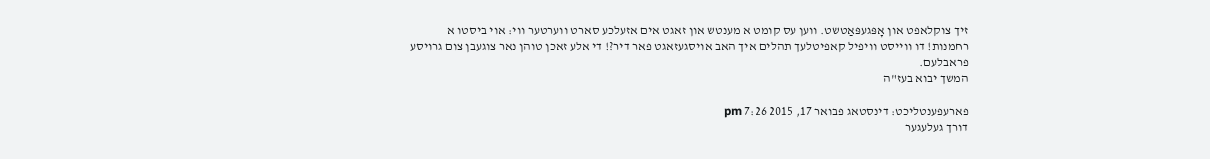זיך צוקלאפט און אָפּגעפּאַטשט. ווען עס קומט א מענטש און זאגט אים אזעלכע סארט ווערטער ווי: אוי ביסטו א רחמנות! דו ווייסט וויפיל קאפיטלעך תהלים איך האב אויסגעזאגט פאר דיר?! די אלע זאכן טוהן נאר צוגעבן צום גרויסע פראבלעם.
המשך יבוא בעז"ה

פארעפענטליכט: דינסטאג פבואר 17, 2015 7:26 pm
דורך געלעגער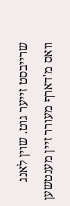שרייבסט זייער גוט. שוין לאנג וואס מ'דארף מעורר זיין מענטשען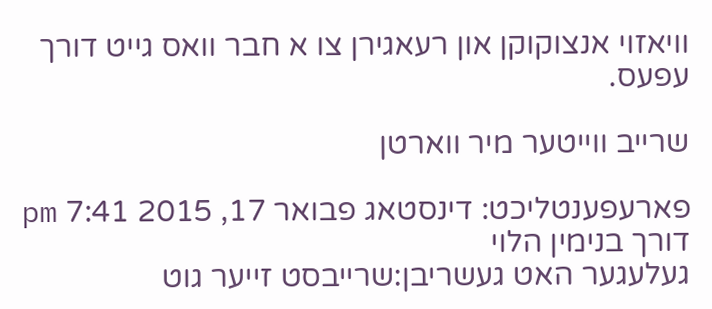וויאזוי אנצוקוקן און רעאגירן צו א חבר וואס גייט דורך עפעס.

שרייב ווייטער מיר ווארטן

פארעפענטליכט: דינסטאג פבואר 17, 2015 7:41 pm
דורך בנימין הלוי
געלעגער האט געשריבן:שרייבסט זייער גוט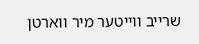שרייב ווייטער מיר ווארטן